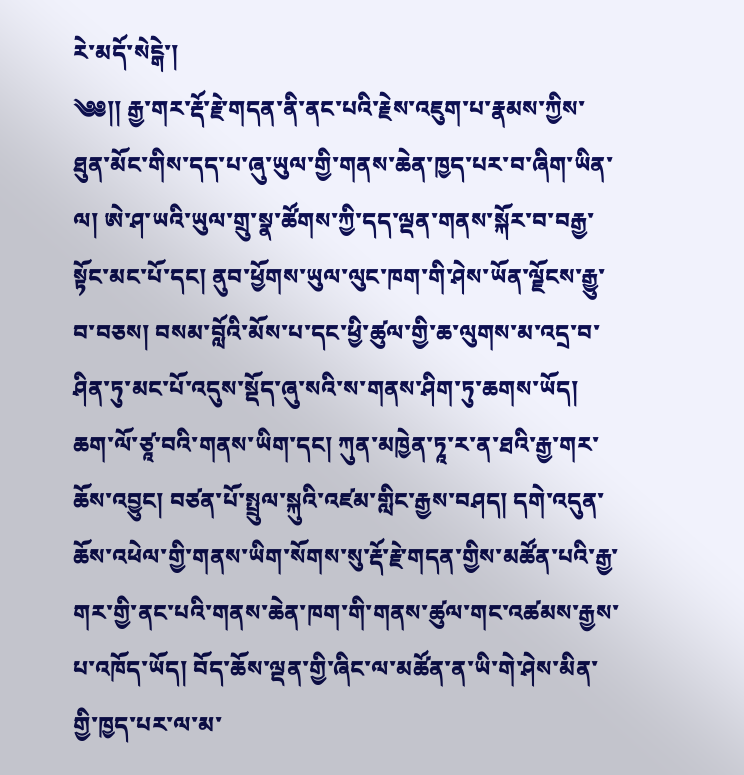རེ་མདོ་སེངྒེ་།
༄༅།། རྒྱ་གར་རྡོ་རྗེ་གདན་ནི་ནང་པའི་རྗེས་འཇུག་པ་རྣམས་ཀྱིས་ཐུན་མོང་གིས་དད་པ་ཞུ་ཡུལ་གྱི་གནས་ཆེན་ཁྱད་པར་བ་ཞིག་ཡིན་ལ། ཨེ་ཤ་ཡའི་ཡུལ་གྲུ་སྣ་ཚོགས་ཀྱི་དད་ལྡན་གནས་སྐོར་བ་བརྒྱ་སྟོང་མང་པོ་དང། ནུབ་ཕྱོགས་ཡུལ་ལུང་ཁག་གི་ཤེས་ཡོན་ལྗོངས་རྒྱུ་བ་བཅས། བསམ་བློའི་མོས་པ་དང་ཕྱི་ཚུལ་གྱི་ཆ་ལུགས་མ་འདྲ་བ་ཤིན་ཏུ་མང་པོ་འདུས་སྡོད་ཞུ་སའི་ས་གནས་ཤིག་ཏུ་ཆགས་ཡོད། ཆག་ལོ་ཙཱ་བའི་གནས་ཡིག་དང། ཀུན་མཁྱེན་ཏཱ་ར་ན་ཐའི་རྒྱ་གར་ཆོས་འབྱུང། བཙན་པོ་སྤྲུལ་སྐུའི་འཛམ་གླིང་རྒྱས་བཤད། དགེ་འདུན་ཆོས་འཕེལ་གྱི་གནས་ཡིག་སོགས་སུ་རྡོ་རྗེ་གདན་གྱིས་མཚོན་པའི་རྒྱ་གར་གྱི་ནང་པའི་གནས་ཆེན་ཁག་གི་གནས་ཚུལ་གང་འཚམས་རྒྱས་པ་འཁོད་ཡོད། བོད་ཆོས་ལྡན་གྱི་ཞིང་ལ་མཚོན་ན་ཡི་གེ་ཤེས་མིན་གྱི་ཁྱད་པར་ལ་མ་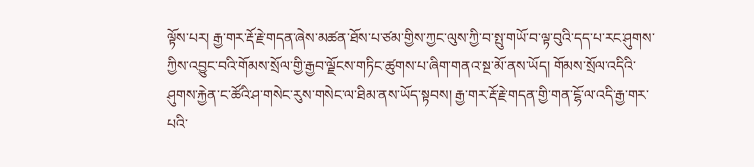ལྟོས་པར། རྒྱ་གར་རྡོ་རྗེ་གདན་ཞེས་མཚན་ཐོས་པ་ཙམ་གྱིས་ཀྱང་ལུས་ཀྱི་བ་སྤུ་གཡོ་བ་ལྟ་བུའི་དད་པ་རང་ཤུགས་ཀྱིས་འབྱུང་བའི་གོམས་སྲོལ་གྱི་རྒྱབ་ལྗོངས་གཏིང་ཚུགས་པ་ཞིག་གནའ་སྔ་མོ་ནས་ཡོད། གོམས་སྲོལ་འདིའི་ཤུགས་རྐྱེན་ང་ཚོའི་ཤ་གསེང་རུས་གསེང་ལ་ཐིམ་ནས་ཡོད་སྟབས། རྒྱ་གར་རྡོ་རྗེ་གདན་གྱི་གན་ངྷོ་ལ་འདི་རྒྱ་གར་པའི་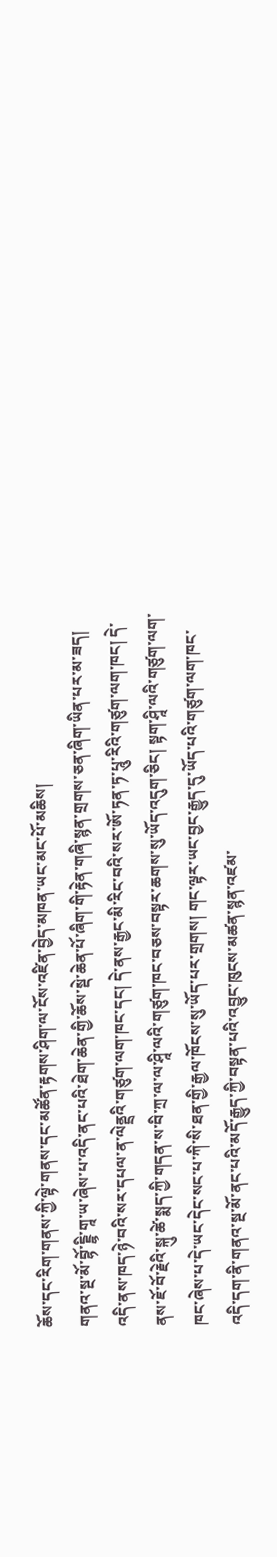ཆོས་དང་རིག་གནས་ཀྱི་ལྟེ་གནས་དང་མཚོན་རྟགས་ཤིག་ལ་ངོས་འཛིན་བྱེད་མཁན་ཡང་མང་པོ་མཆིས།
གནའ་སྔ་མོ་བྷོ་ངྔྷི་གཱ་ཡ་ཞེས་པ་འདི་ནང་པའི་ཐེག་ཆེན་གྱི་ཆོས་སྡེ་ཆེན་པོ་ཞིག་གི་རྟེན་གཞི་སྙན་གྲགས་ཅན་ཞིག་ཡིན་པར་མ་ཟད། འདི་ནས་ཁད་ཉེ་བའི་སར་དཔལ་ན་ལེནྡྲའི་གཙུག་ལག་ཁང་དང། དེ་ནས་རྒྱང་མི་རིང་བའི་སར་ཨོ་ཏན་ཏ་པཱུ་རིའི་གཙུག་ལག་ཁང། དེ་ནས་ཇོ་བོ་རྗེའི་སྐུ་ཚེ་སྨད་ཀྱི་གདན་ས་བི་ཀྲ་ལ་ལ་ཤཱི་ལའི་གཙུག་ཁང་བཅས་བསྟར་ཆགས་སུ་ཡོད་འདུག་ཅིང། སྟག་ཤཱི་ལའི་གཙུག་ལག་ཁང་ཞེས་པ་དེ་ཡང་དེང་སང་པ་ཀི་སི་ཐན་གྱི་རྒྱལ་ཁོངས་སུ་ཡོད་པར་གྲགས། གང་ལྟར་ཡང་བྱང་རྒྱུད་དུ་ཡོད་པའི་གཙུག་ལག་ཁང་འདི་དག་ནི་གནའ་སྔ་མོ་ནང་པའི་མདོ་རྒྱུད་ཀྱི་བསྟན་པའི་འབྱུང་ཁུངས་མཚན་སྙན་འཛམ་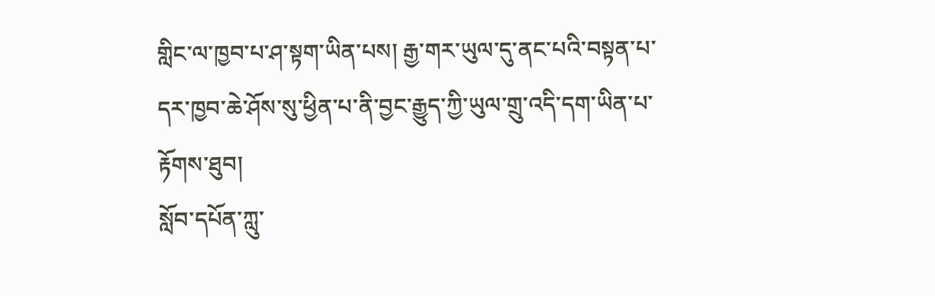གླིང་ལ་ཁྱབ་པ་ཤ་སྟག་ཡིན་པས། རྒྱ་གར་ཡུལ་དུ་ནང་པའི་བསྟན་པ་དར་ཁྱབ་ཆེ་ཤོས་སུ་ཕྱིན་པ་ནི་བྱང་རྒྱུད་ཀྱི་ཡུལ་གྲུ་འདི་དག་ཡིན་པ་རྟོགས་ཐུབ།
སློབ་དཔོན་ཀླུ་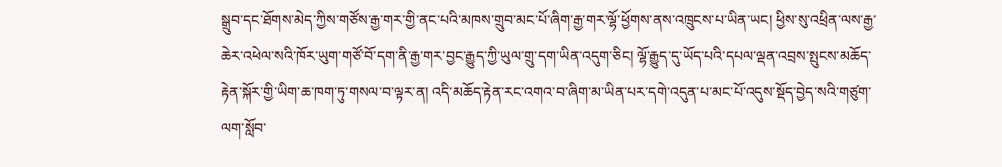སྒྲུབ་དང་ཐོགས་མེད་ཀྱིས་གཙོས་རྒྱ་གར་གྱི་ནང་པའི་མཁས་གྲུབ་མང་པོ་ཞིག་རྒྱ་གར་ལྷོ་ཕྱོགས་ནས་འཁྲུངས་པ་ཡིན་ཡང། ཕྱིས་སུ་འཕྲིན་ལས་རྒྱ་ཆེར་འཕེལ་སའི་ཁོར་ཡུག་གཙོ་བོ་དག་ནི་རྒྱ་གར་བྱང་རྒྱུད་ཀྱི་ཡུལ་གྲུ་དག་ཡིན་འདུག་ཅིང། ལྷོ་རྒྱུད་དུ་ཡོད་པའི་དཔལ་ལྡན་འབྲས་སྤུངས་མཆོད་རྟེན་སྐོར་གྱི་ཡིག་ཆ་ཁག་ཏུ་གསལ་བ་ལྟར་ན། འདི་མཆོད་རྟེན་རང་འགའ་བ་ཞིག་མ་ཡིན་པར་དགེ་འདུན་པ་མང་པོ་འདུས་སྡོད་བྱེད་སའི་གཙུག་ལག་སློབ་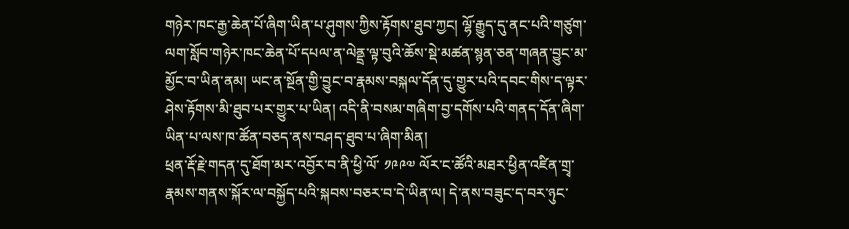གཉེར་ཁང་རྒྱ་ཆེན་པོ་ཞིག་ཡིན་པ་ཤུགས་ཀྱིས་རྟོགས་ཐུབ་ཀྱང། ལྷོ་རྒྱུད་དུ་ནང་པའི་གཙུག་ལག་སློབ་གཉེར་ཁང་ཆེན་པོ་དཔལ་ན་ལེནྡྲ་ལྟ་བུའི་ཆོས་སྡེ་མཚན་སྙན་ཅན་གཞན་བྱུང་མ་མྱོང་བ་ཡིན་ནམ། ཡང་ན་སྔོན་གྱི་བྱུང་བ་རྣམས་བསྐལ་དོན་དུ་གྱུར་པའི་དབང་གིས་ད་ལྟར་ཤེས་རྟོགས་མི་ཐུབ་པར་གྱུར་པ་ཡིན། འདི་ནི་བསམ་གཞིག་བྱ་དགོས་པའི་གནད་དོན་ཞིག་ཡིན་པ་ལས་ཁ་ཚོན་བཅད་ནས་བཤད་ཐུབ་པ་ཞིག་མིན།
ཕྲན་རྡོ་རྗེ་གདན་དུ་ཐོག་མར་འབྱོར་བ་ནི་ཕྱི་ལོ་ ༡༩༩༧ ལོར་ང་ཚོའི་མཐར་ཕྱིན་འཛིན་གྲྭ་རྣམས་གནས་སྐོར་ལ་བསྐྱོད་པའི་སྐབས་བཅར་བ་དེ་ཡིན་ལ། དེ་ནས་བཟུང་ད་བར་ཉུང་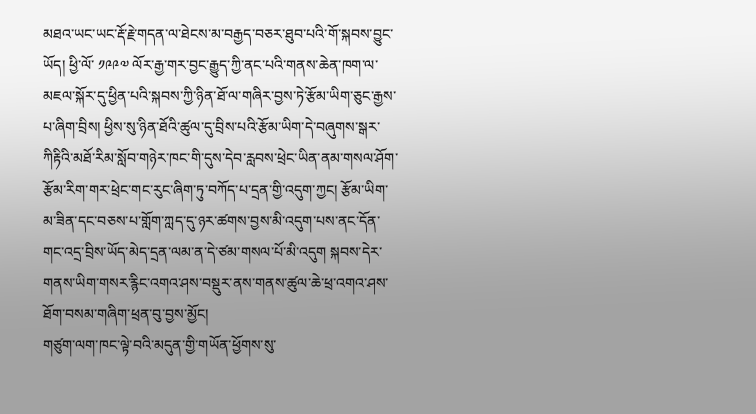མཐའ་ཡང་ཡང་རྡོ་རྗེ་གདན་ལ་ཐེངས་མ་བརྒྱད་བཅར་ཐུབ་པའི་གོ་སྐབས་བྱུང་ཡོད། ཕྱི་ལོ་ ༡༩༩༧ ལོར་རྒྱ་གར་བྱང་རྒྱུད་ཀྱི་ནང་པའི་གནས་ཆེན་ཁག་ལ་མཇལ་སྐོར་དུ་ཕྱིན་པའི་སྐབས་ཀྱི་ཉིན་ཐོ་ལ་གཞིར་བྱས་ཏེ་རྩོམ་ཡིག་ཅུང་རྒྱས་པ་ཞིག་བྲིས། ཕྱིས་སུ་ཉིན་ཐོའི་ཚུལ་དུ་བྲིས་པའི་རྩོམ་ཡིག་དེ་བཞུགས་སྒར་ཀིརྟིའི་མཐོ་རིམ་སློབ་གཉེར་ཁང་གི་དུས་དེབ་རླབས་ཕྲེང་ཡིན་ནམ་གསལ་ཤོག་རྩོམ་རིག་གར་ཕྲེང་གང་རུང་ཞིག་ཏུ་བཀོད་པ་དྲན་གྱི་འདུག་ཀྱང། རྩོམ་ཡིག་མ་ཟིན་དང་བཅས་པ་གློག་ཀླད་དུ་ཉར་ཚགས་བྱས་མི་འདུག་པས་ནང་དོན་གང་འདྲ་བྲིས་ཡོད་མེད་དྲན་ལམ་ན་དེ་ཙམ་གསལ་པོ་མི་འདུག སྐབས་དེར་གནས་ཡིག་གསར་རྙིང་འགའ་ཤས་བསྡུར་ནས་གནས་ཚུལ་ཆེ་ཕྲ་འགའ་ཤས་ཐོག་བསམ་གཞིག་ཕྲན་བུ་བྱས་མྱོང།
གཙུག་ལག་ཁང་ལྟེ་བའི་མདུན་གྱི་གཡོན་ཕྱོགས་སུ་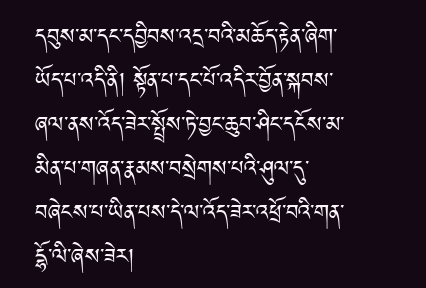དབུས་མ་དང་དབྱིབས་འདྲ་བའི་མཆོད་རྟེན་ཞིག་ཡོད་པ་འདི་ནི། སྟོན་པ་དང་པོ་འདིར་བྱོན་སྐབས་ཞལ་ནས་འོད་ཟེར་སྤྲོས་ཏེ་བྱང་ཆུབ་ཤིང་དངོས་མ་མིན་པ་གཞན་རྣམས་བསྲེགས་པའི་ཤུལ་དུ་བཞེངས་པ་ཡིན་པས་དེ་ལ་འོད་ཟེར་འཕྲོ་བའི་གན་དྷོ་ལི་ཞེས་ཟེར།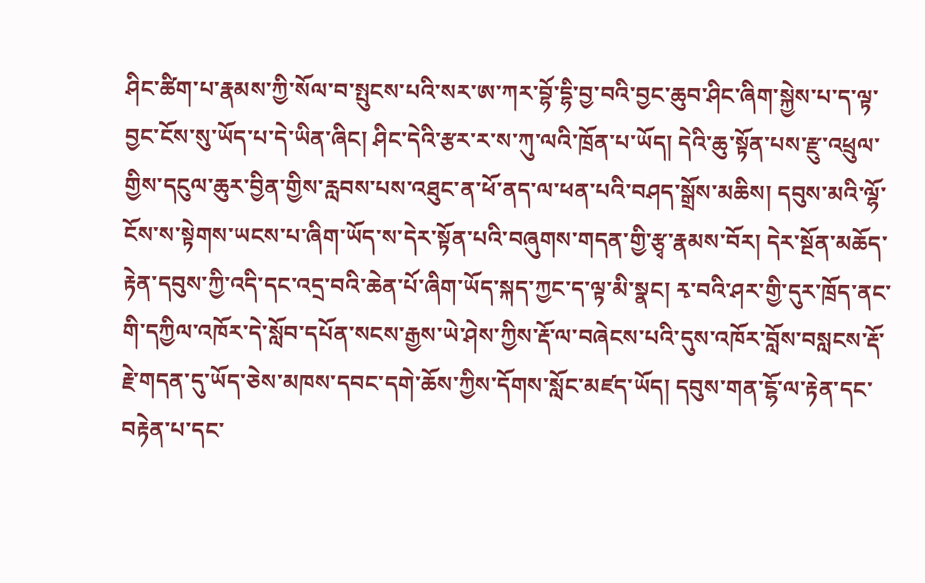ཤིང་ཚིག་པ་རྣམས་ཀྱི་སོལ་བ་སྤུངས་པའི་སར་ཨ་ཀར་བྷོ་དྷི་བྱ་བའི་བྱང་ཆུབ་ཤིང་ཞིག་སྐྱེས་པ་ད་ལྟ་བྱང་ངོས་སུ་ཡོད་པ་དེ་ཡིན་ཞིང། ཤིང་དེའི་རྩར་ར་ས་ཀུ་ལའི་ཁྲོན་པ་ཡོད། དེའི་ཆུ་སྟོན་པས་རྫུ་འཕྲུལ་གྱིས་དངུལ་ཆུར་བྱིན་གྱིས་རླབས་པས་འཐུང་ན་ཕོ་ནད་ལ་ཕན་པའི་བཤད་སྒྲོས་མཆིས། དབུས་མའི་ལྷོ་ངོས་ས་སྟེགས་ཡངས་པ་ཞིག་ཡོད་ས་དེར་སྟོན་པའི་བཞུགས་གདན་གྱི་རྩྭ་རྣམས་བོར། དེར་སྔོན་མཆོད་རྟེན་དབུས་ཀྱི་འདི་དང་འདྲ་བའི་ཆེན་པོ་ཞིག་ཡོད་སྐད་ཀྱང་ད་ལྟ་མི་སྣང། རྭ་བའི་ཤར་གྱི་དུར་ཁྲོད་ནང་གི་དཀྱིལ་འཁོར་དེ་སློབ་དཔོན་སངས་རྒྱས་ཡེ་ཤེས་ཀྱིས་རྡོ་ལ་བཞེངས་པའི་དུས་འཁོར་བློས་བསླངས་རྡོ་རྗེ་གདན་དུ་ཡོད་ཅེས་མཁས་དབང་དགེ་ཆོས་ཀྱིས་དོགས་སློང་མཛད་ཡོད། དབུས་གན་ངྷོ་ལ་རྟེན་དང་བརྟེན་པ་དང་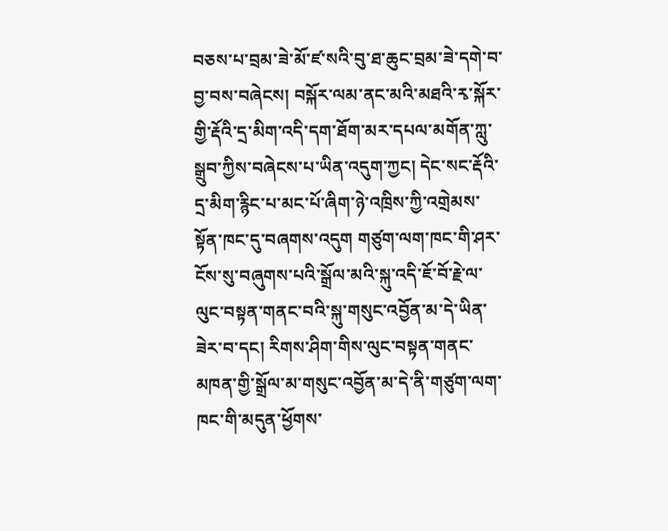བཅས་པ་བྲམ་ཟེ་མོ་ཛ་སའི་བུ་ཐ་ཆུང་བྲམ་ཟེ་དགེ་བ་བྱ་བས་བཞེངས། བསྐོར་ལམ་ནང་མའི་མཐའི་རྭ་སྐོར་གྱི་རྡོའི་དྲ་མིག་འདི་དག་ཐོག་མར་དཔལ་མགོན་ཀླུ་སྒྲུབ་ཀྱིས་བཞེངས་པ་ཡིན་འདུག་ཀྱང། དེང་སང་རྡོའི་དྲ་མིག་རྙིང་པ་མང་པོ་ཞིག་ཉེ་འཁྲིས་ཀྱི་འགྲེམས་སྟོན་ཁང་དུ་བཞགས་འདུག གཙུག་ལག་ཁང་གི་ཤར་ངོས་སུ་བཞུགས་པའི་སྒྲོལ་མའི་སྐུ་འདི་ཇོ་བོ་རྗེ་ལ་ལུང་བསྟན་གནང་བའི་སྐུ་གསུང་འབྱོན་མ་དེ་ཡིན་ཟེར་བ་དང། རིགས་ཤིག་གིས་ལུང་བསྟན་གནང་མཁན་གྱི་སྒྲོལ་མ་གསུང་འབྱོན་མ་དེ་ནི་གཙུག་ལག་ཁང་གི་མདུན་ཕྱོགས་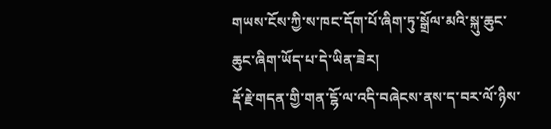གཡས་ངོས་ཀྱི་ས་ཁང་དོག་པོ་ཞིག་ཏུ་སྒྲོལ་མའི་སྐུ་ཆུང་ཆུང་ཞིག་ཡོད་པ་དེ་ཡིན་ཟེར།
རྡོ་རྗེ་གདན་གྱི་གན་ངྷོ་ལ་འདི་བཞེངས་ནས་ད་བར་ལོ་ཉིས་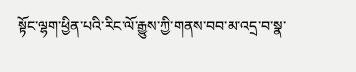སྟོང་ལྷག་ཕྱིན་པའི་རིང་ལོ་རྒྱུས་ཀྱི་གནས་བབ་མ་འདྲ་བ་སྣ་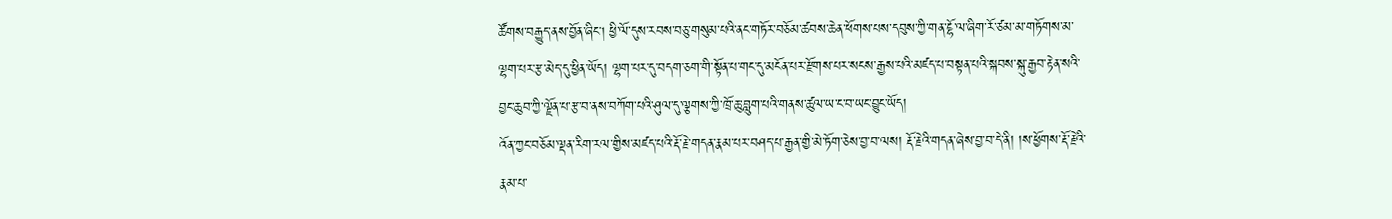ཚོགས་བརྒྱུད་ནས་བྱོན་ཞིང། ཕྱི་ལོ་དུས་རབས་བཅུ་གསུམ་པའི་ནང་གཏོར་བཅོམ་ཚབས་ཆེན་ཕོགས་པས་དབུས་ཀྱི་གན་ངྷོ་ལ་ཞིག་རོ་ཙམ་མ་གཏོགས་མ་ལྷག་པར་རྩ་མེད་དུ་ཕྱིན་ཡོད། ལྷག་པར་དུ་བདག་ཅག་གི་སྟོན་པ་གང་དུ་མངོན་པར་རྫོགས་པར་སངས་རྒྱས་པའི་མཛད་པ་བསྟན་པའི་སྐབས་སྐུ་རྒྱབ་རྟེན་སའི་བྱང་ཆུབ་ཀྱི་ལྗོན་པ་རྩ་བ་ནས་བཀོག་པའི་ཤུལ་དུ་ལྕགས་ཀྱི་ཁྲོ་ཆུ་བླུག་པའི་གནས་ཚུལ་ཡ་ང་བ་ཡང་བྱུང་ཡོད།
འོན་ཀྱང་བཅོམ་ལྡན་རིག་རལ་གྱིས་མཛད་པའི་རྡོ་རྗེ་གདན་རྣམ་པར་བཤད་པ་རྒྱན་གྱི་མེ་ཏོག་ཅེས་བྱ་བ་ལས། རྡོ་རྗེའི་གདན་ཞེས་བྱ་བ་དེ་ནི། །ས་ཕྱོགས་རྡོ་རྗེའི་རྣམ་པ་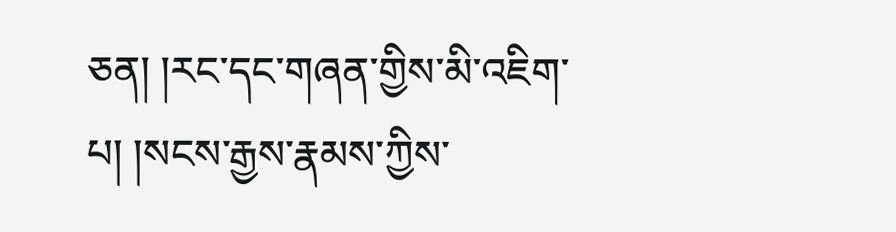ཅན། །རང་དང་གཞན་གྱིས་མི་འཇིག་པ། །སངས་རྒྱས་རྣམས་ཀྱིས་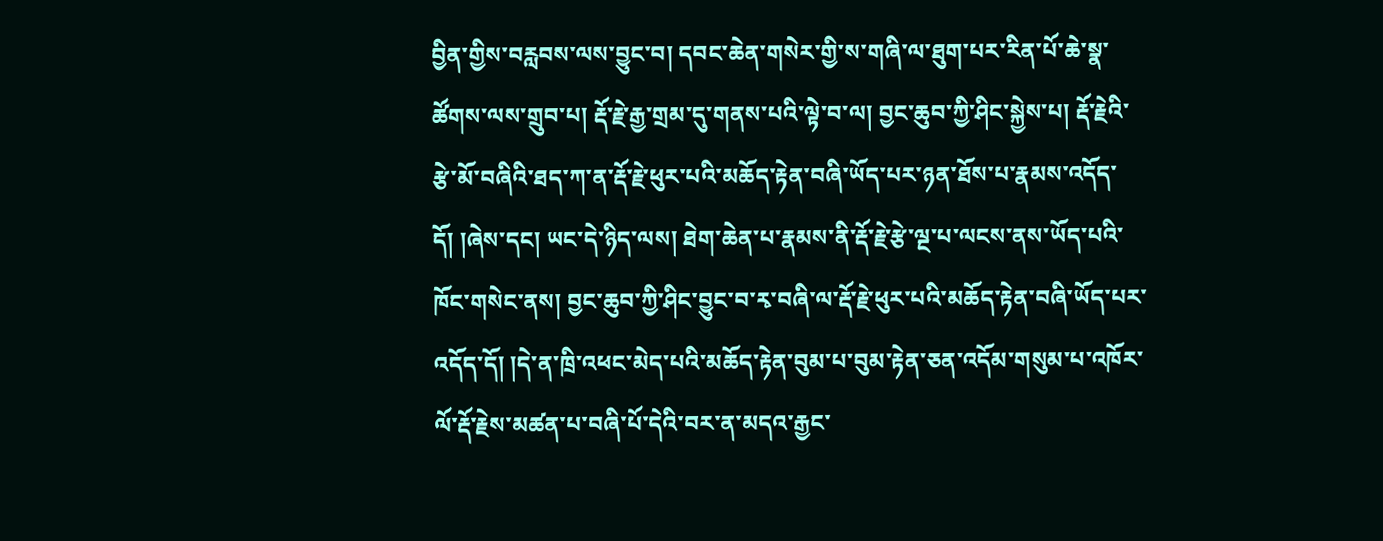བྱིན་གྱིས་བརླབས་ལས་བྱུང་བ། དབང་ཆེན་གསེར་གྱི་ས་གཞི་ལ་ཐུག་པར་རིན་པོ་ཆེ་སྣ་ཚོགས་ལས་གྲུབ་པ། རྡོ་རྗེ་རྒྱ་གྲམ་དུ་གནས་པའི་ལྟེ་བ་ལ། བྱང་ཆུབ་ཀྱི་ཤིང་སྐྱེས་པ། རྡོ་རྗེའི་རྩེ་མོ་བཞིའི་ཐད་ཀ་ན་རྡོ་རྗེ་ཕུར་པའི་མཆོད་རྟེན་བཞི་ཡོད་པར་ཉན་ཐོས་པ་རྣམས་འདོད་དོ། །ཞེས་དང། ཡང་དེ་ཉིད་ལས། ཐེག་ཆེན་པ་རྣམས་ནི་རྡོ་རྗེ་རྩེ་ལྔ་པ་ལངས་ནས་ཡོད་པའི་ཁོང་གསེང་ནས། བྱང་ཆུབ་ཀྱི་ཤིང་བྱུང་བ་རྭ་བཞི་ལ་རྡོ་རྗེ་ཕུར་པའི་མཆོད་རྟེན་བཞི་ཡོད་པར་འདོད་དོ། །དེ་ན་ཁྲི་འཕང་མེད་པའི་མཆོད་རྟེན་བུམ་པ་བུམ་རྟེན་ཅན་འདོམ་གསུམ་པ་འཁོར་ལོ་རྡོ་རྗེས་མཚན་པ་བཞི་པོ་དེའི་བར་ན་མདའ་རྒྱང་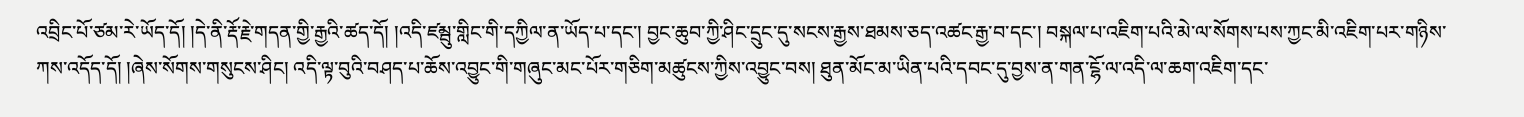འབྲིང་པོ་ཙམ་རེ་ཡོད་དོ། །དེ་ནི་རྡོ་རྗེ་གདན་གྱི་རྒྱའི་ཚད་དོ། །འདི་ཛམྦུ་གླིང་གི་དཀྱིལ་ན་ཡོད་པ་དང་། བྱང་ཆུབ་ཀྱི་ཤིང་དྲུང་དུ་སངས་རྒྱས་ཐམས་ཅད་འཚང་རྒྱ་བ་དང་། བསྐལ་པ་འཇིག་པའི་མེ་ལ་སོགས་པས་ཀྱང་མི་འཇིག་པར་གཉིས་ཀས་འདོད་དོ། །ཞེས་སོགས་གསུངས་ཤིང། འདི་ལྟ་བུའི་བཤད་པ་ཆོས་འབྱུང་གི་གཞུང་མང་པོར་གཅིག་མཚུངས་ཀྱིས་འབྱུང་བས། ཐུན་མོང་མ་ཡིན་པའི་དབང་དུ་བྱས་ན་གན་ངྷོ་ལ་འདི་ལ་ཆག་འཇིག་དང་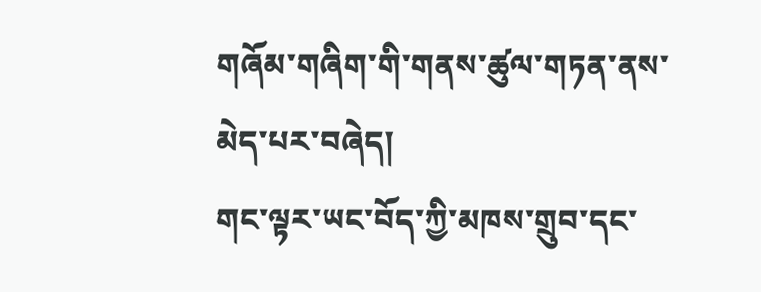གཞོམ་གཞིག་གི་གནས་ཚུལ་གཏན་ནས་མེད་པར་བཞེད།
གང་ལྟར་ཡང་བོད་ཀྱི་མཁས་གྲུབ་དང་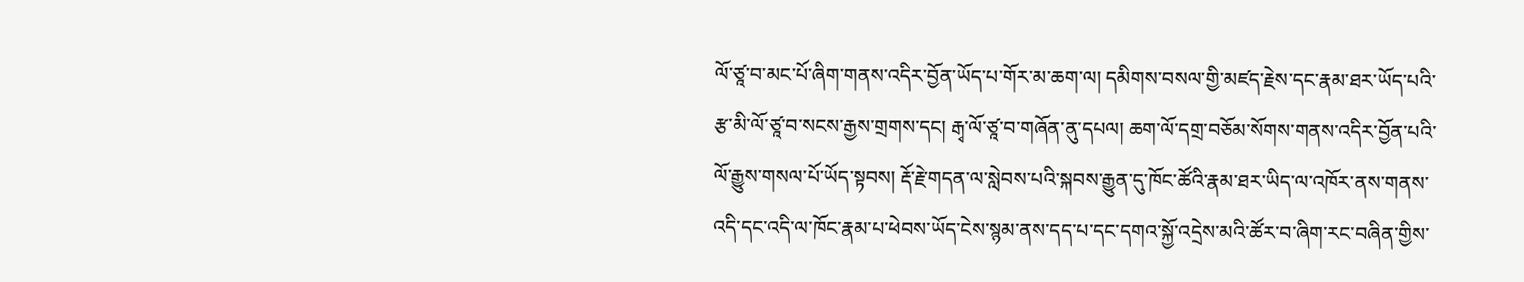ལོ་ཙཱ་བ་མང་པོ་ཞིག་གནས་འདིར་བྱོན་ཡོད་པ་གོར་མ་ཆག་ལ། དམིགས་བསལ་གྱི་མཛད་རྗེས་དང་རྣམ་ཐར་ཡོད་པའི་རྩ་མི་ལོ་ཙཱ་བ་སངས་རྒྱས་གྲགས་དང། རྒྭ་ལོ་ཙཱ་བ་གཞོན་ནུ་དཔལ། ཆག་ལོ་དགྲ་བཅོམ་སོགས་གནས་འདིར་བྱོན་པའི་ལོ་རྒྱུས་གསལ་པོ་ཡོད་སྟབས། རྡོ་རྗེ་གདན་ལ་སླེབས་པའི་སྐབས་རྒྱུན་དུ་ཁོང་ཚོའི་རྣམ་ཐར་ཡིད་ལ་འཁོར་ནས་གནས་འདི་དང་འདི་ལ་ཁོང་རྣམ་པ་ཕེབས་ཡོད་ངེས་སྙམ་ནས་དད་པ་དང་དགའ་སྐྱོ་འདྲེས་མའི་ཚོར་བ་ཞིག་རང་བཞིན་གྱིས་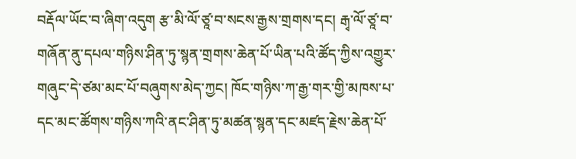བརྡོལ་ཡོང་བ་ཞིག་འདུག རྩ་མི་ལོ་ཙཱ་བ་སངས་རྒྱས་གྲགས་དང། རྒྭ་ལོ་ཙཱ་བ་གཞོན་ནུ་དཔལ་གཉིས་ཤིན་ཏུ་སྙན་གྲགས་ཆེན་པོ་ཡིན་པའི་ཚོད་ཀྱིས་འགྱུར་གཞུང་དེ་ཙམ་མང་པོ་བཞུགས་མེད་ཀྱང། ཁོང་གཉིས་ཀ་རྒྱ་གར་གྱི་མཁས་པ་དང་མང་ཚོགས་གཉིས་ཀའི་ནང་ཤིན་ཏུ་མཚན་སྙན་དང་མཛད་རྗེས་ཆེན་པོ་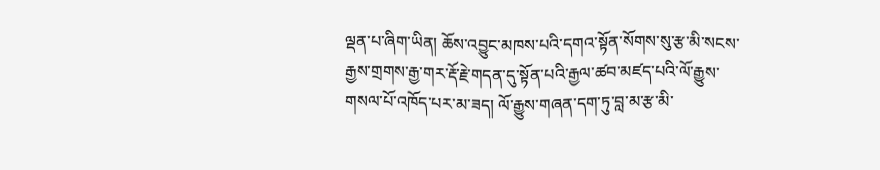ལྡན་པ་ཞིག་ཡིན། ཆོས་འབྱུང་མཁས་པའི་དགའ་སྟོན་སོགས་སུ་རྩ་མི་སངས་རྒྱས་གྲགས་རྒྱ་གར་རྡོ་རྗེ་གདན་དུ་སྟོན་པའི་རྒྱལ་ཚབ་མཛད་པའི་ལོ་རྒྱུས་གསལ་པོ་འཁོད་པར་མ་ཟད། ལོ་རྒྱུས་གཞན་དག་ཏུ་བླ་མ་རྩ་མི་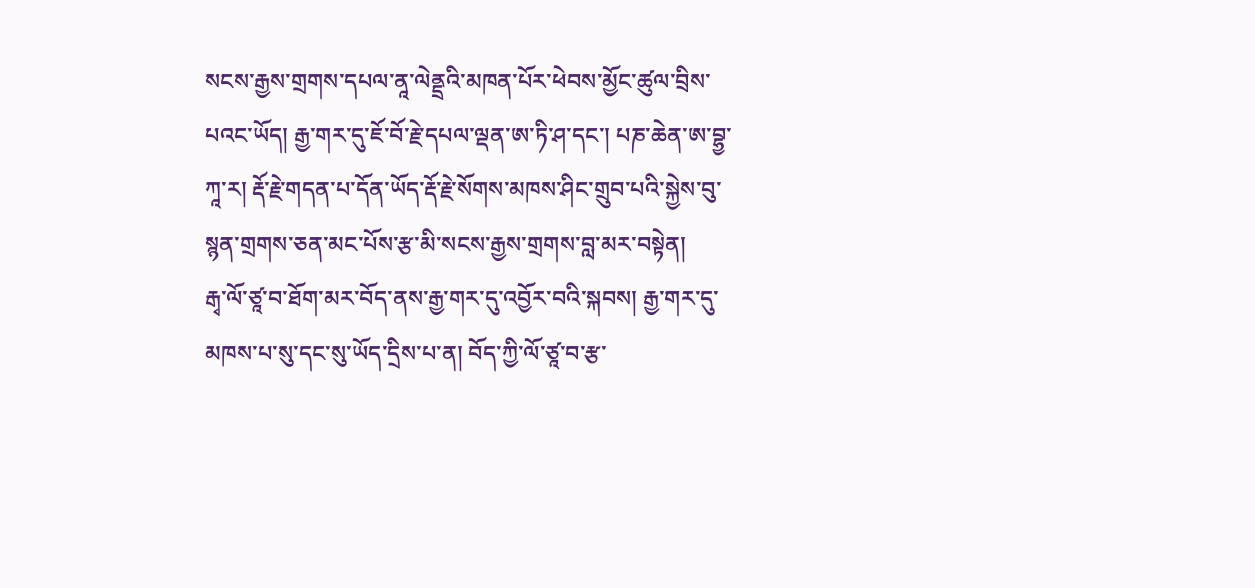སངས་རྒྱས་གྲགས་དཔལ་ནཱ་ལེནྡྲའི་མཁན་པོར་ཕེབས་མྱོང་ཚུལ་བྲིས་པའང་ཡོད། རྒྱ་གར་དུ་ཇོ་བོ་རྗེ་དཔལ་ལྡན་ཨ་ཏི་ཤ་དང་། པཎ་ཆེན་ཨ་བྷྱ་ཀཱ་ར། རྡོ་རྗེ་གདན་པ་དོན་ཡོད་རྡོ་རྗེ་སོགས་མཁས་ཤིང་གྲུབ་པའི་སྐྱེས་བུ་སྙན་གྲགས་ཅན་མང་པོས་རྩ་མི་སངས་རྒྱས་གྲགས་བླ་མར་བསྟེན།
རྒྭ་ལོ་ཙཱ་བ་ཐོག་མར་བོད་ནས་རྒྱ་གར་དུ་འབྱོར་བའི་སྐབས། རྒྱ་གར་དུ་མཁས་པ་སུ་དང་སུ་ཡོད་དྲིས་པ་ན། བོད་ཀྱི་ལོ་ཙཱ་བ་རྩ་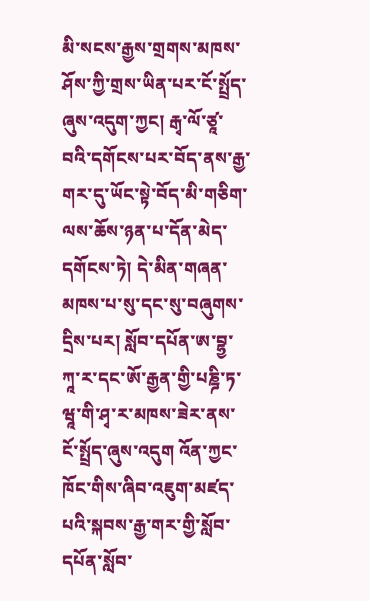མི་སངས་རྒྱས་གྲགས་མཁས་ཤོས་ཀྱི་གྲས་ཡིན་པར་ངོ་སྤྲོད་ཞུས་འདུག་ཀྱང། རྒྭ་ལོ་ཙཱ་བའི་དགོངས་པར་བོད་ནས་རྒྱ་གར་དུ་ཡོང་སྟེ་བོད་མི་གཅིག་ལས་ཆོས་ཉན་པ་དོན་མེད་དགོངས་ཏེ། དེ་མིན་གཞན་མཁས་པ་སུ་དང་སུ་བཞུགས་དྲིས་པར། སློབ་དཔོན་ཨ་བྷྱ་ཀཱ་ར་དང་ཨོ་རྒྱན་གྱི་པཎྜི་ཏ་ཝཱ་གི་ཤྭ་ར་མཁས་ཟེར་ནས་ངོ་སྤྲོད་ཞུས་འདུག འོན་ཀྱང་ཁོང་གིས་ཞིབ་འཇུག་མཛད་པའི་སྐབས་རྒྱ་གར་གྱི་སློབ་དཔོན་སློབ་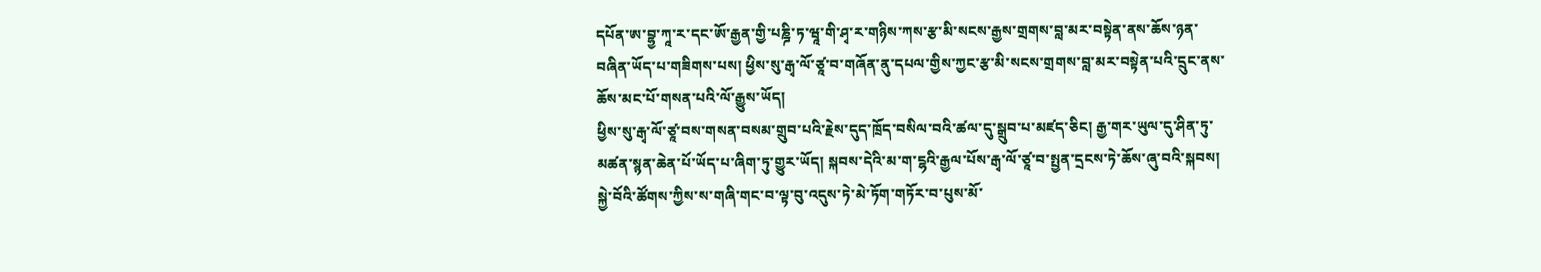དཔོན་ཨ་བྷྱ་ཀཱ་ར་དང་ཨོ་རྒྱན་གྱི་པཎྜི་ཏ་ཝཱ་གི་ཤྭ་ར་གཉིས་ཀས་རྩ་མི་སངས་རྒྱས་གྲགས་བླ་མར་བསྟེན་ནས་ཆོས་ཉན་བཞིན་ཡོད་པ་གཟིགས་པས། ཕྱིས་སུ་རྒྭ་ལོ་ཙཱ་བ་གཞོན་ནུ་དཔལ་གྱིས་ཀྱང་རྩ་མི་སངས་གྲགས་བླ་མར་བསྟེན་པའི་དྲུང་ནས་ཆོས་མང་པོ་གསན་པའི་ལོ་རྒྱུས་ཡོད།
ཕྱིས་སུ་རྒྭ་ལོ་ཙཱ་བས་གསན་བསམ་གྲུབ་པའི་རྗེས་དུད་ཁྲོད་བསིལ་བའི་ཚལ་དུ་སྒྲུབ་པ་མཛད་ཅིང། རྒྱ་གར་ཡུལ་དུ་ཤིན་ཏུ་མཚན་སྙན་ཆེན་པོ་ཡོད་པ་ཞིག་ཏུ་གྱུར་ཡོད། སྐབས་དེའི་མ་ག་ངྷའི་རྒྱལ་པོས་རྒྭ་ལོ་ཙཱ་བ་སྤྱན་དྲངས་ཏེ་ཆོས་ཞུ་བའི་སྐབས། སྐྱེ་བོའི་ཚོགས་ཀྱིས་ས་གཞི་གང་བ་ལྟ་བུ་འདུས་ཏེ་མེ་ཏོག་གཏོར་བ་པུས་མོ་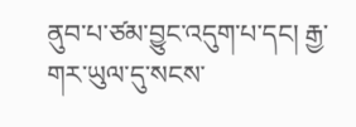ནུབ་པ་ཙམ་བྱུང་འདུག་པ་དང། རྒྱ་གར་ཡུལ་དུ་སངས་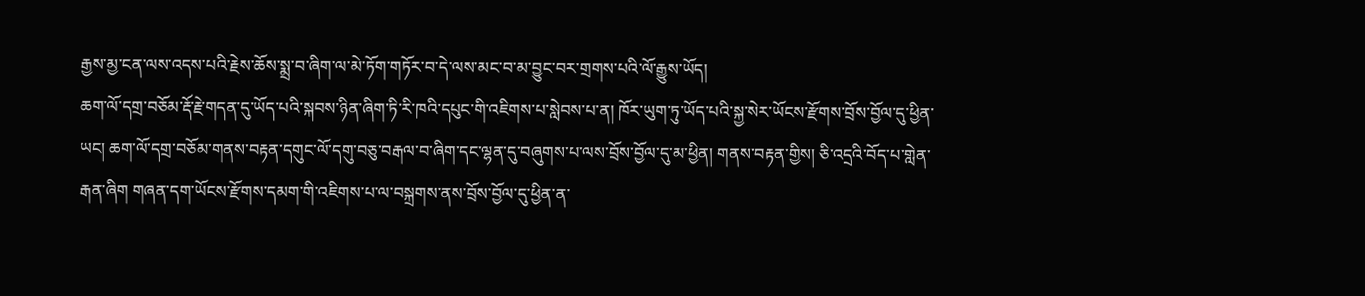རྒྱས་མྱ་ངན་ལས་འདས་པའི་རྗེས་ཆོས་སྨྲ་བ་ཞིག་ལ་མེ་ཏོག་གཏོར་བ་དེ་ལས་མང་བ་མ་བྱུང་བར་གྲགས་པའི་ལོ་རྒྱུས་ཡོད།
ཆག་ལོ་དགྲ་བཅོམ་རྡོ་རྗེ་གདན་དུ་ཡོད་པའི་སྐབས་ཉིན་ཞིག་ཏི་རི་ཁའི་དཔུང་གི་འཇིགས་པ་སླེབས་པ་ན། ཁོར་ཡུག་ཏུ་ཡོད་པའི་སྐྱ་སེར་ཡོངས་རྫོགས་བྲོས་བྱོལ་དུ་ཕྱིན་ཡང། ཆག་ལོ་དགྲ་བཅོམ་གནས་བརྟན་དགུང་ལོ་དགུ་བཅུ་བརྒལ་བ་ཞིག་དང་ལྷན་དུ་བཞུགས་པ་ལས་བྲོས་བྱོལ་དུ་མ་ཕྱིན། གནས་བརྟན་གྱིས། ཅི་འདྲའི་བོད་པ་གླེན་རྒན་ཞིག གཞན་དག་ཡོངས་རྫོགས་དམག་གི་འཇིགས་པ་ལ་བསྐྲགས་ནས་བྲོས་བྱོལ་དུ་ཕྱིན་ན་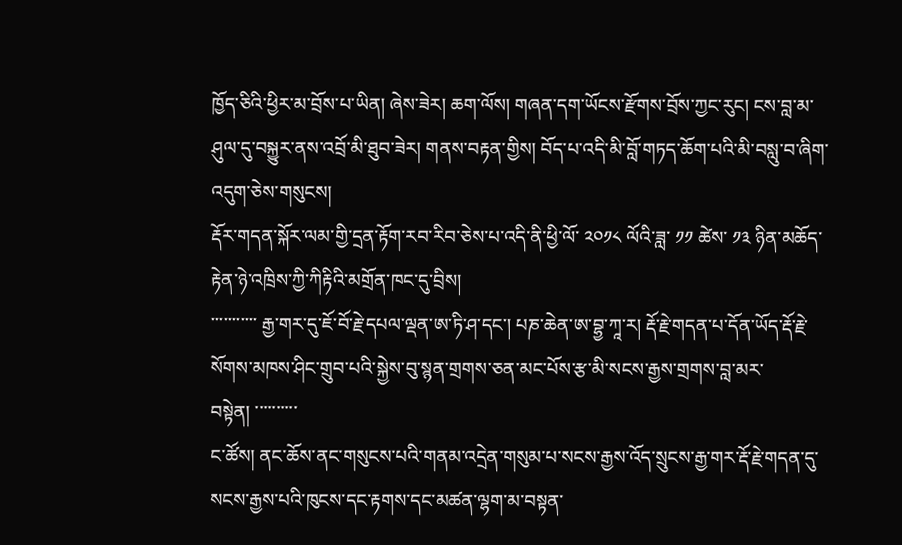ཁྱོད་ཅིའི་ཕྱིར་མ་བྲོས་པ་ཡིན། ཞེས་ཟེར། ཆག་ལོས། གཞན་དག་ཡོངས་རྫོགས་བྲོས་ཀྱང་རུང། ངས་བླ་མ་ཤུལ་དུ་བསྐྱུར་ནས་འབྲོ་མི་ཐུབ་ཟེར། གནས་བརྟན་གྱིས། བོད་པ་འདི་མི་བློ་གཏད་ཆོག་པའི་མི་བསླུ་བ་ཞིག་འདུག་ཅེས་གསུངས།
རྡོར་གདན་སྐོར་ལམ་གྱི་དྲན་རྟོག་རབ་རིབ་ཅེས་པ་འདི་ནི་ཕྱི་ལོ་ ༢༠༡༨ ལོའི་ཟླ་ ༡༡ ཚེས་ ༡༣ ཉིན་མཆོད་རྟེན་ཉེ་འཁྲིས་ཀྱི་ཀིརྟིའི་མགྲོན་ཁང་དུ་བྲིས།
་་་་་་་་་་་ རྒྱ་གར་དུ་ཇོ་བོ་རྗེ་དཔལ་ལྡན་ཨ་ཏི་ཤ་དང་། པཎ་ཆེན་ཨ་བྷྱ་ཀཱ་ར། རྡོ་རྗེ་གདན་པ་དོན་ཡོད་རྡོ་རྗེ་སོགས་མཁས་ཤིང་གྲུབ་པའི་སྐྱེས་བུ་སྙན་གྲགས་ཅན་མང་པོས་རྩ་མི་སངས་རྒྱས་གྲགས་བླ་མར་བསྟེན། ་་་་་་་་་་
ང་ཚོས། ནང་ཆོས་ནང་གསུངས་པའི་གནམ་འདྲེན་གསུམ་པ་སངས་རྒྱས་འོད་སྲུངས་རྒྱ་གར་རྡོ་རྗེ་གདན་དུ་སངས་རྒྱས་པའི་ཁུངས་དང་རྟགས་དང་མཚན་ལྷག་མ་བསྟན་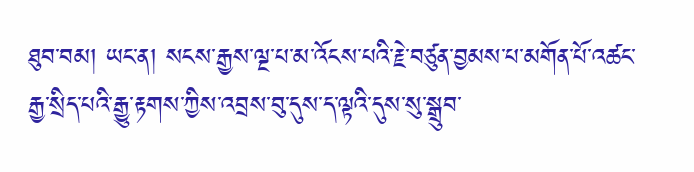ཐུབ་བམ། ཡང་ན། སངས་རྒྱས་ལྔ་པ་མ་འོངས་པའི་རྗེ་བཙུན་བྱམས་པ་མགོན་པོ་འཚང་རྒྱ་སྲིད་པའི་རྒྱུ་རྟགས་ཀྱིས་འབྲས་བུ་དུས་ད་ལྟའི་དུས་སུ་སྒྲུབ་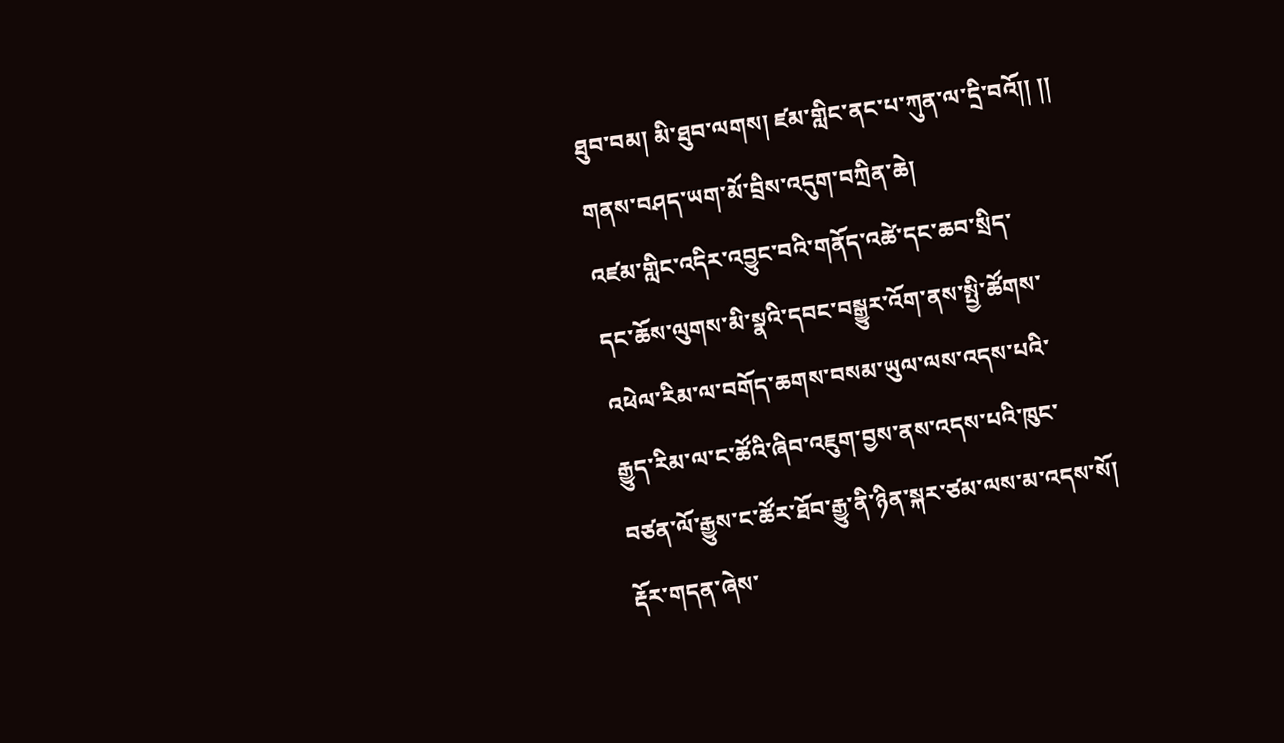ཐུབ་བམ། མི་ཐུབ་ལགས། ཛམ་གླིང་ནང་པ་ཀུན་ལ་དྲི་བའོ།། །།
གནས་བཤད་ཡག་མོ་བྲིས་འདུག་བཀྲིན་ཆེ།
འཛམ་གླིང་འདིར་འབྱུང་བའི་གནོད་འཚེ་དང་ཆབ་སྲིད་
དང་ཆོས་ལུགས་མི་སྣའི་དབང་བསྒྱུར་འོག་ནས་སྤྱི་ཚོགས་
འཕེལ་རིམ་ལ་བགོད་ཆགས་བསམ་ཡུལ་ལས་འདས་པའི་
རྒྱུད་རིམ་ལ་ང་ཚོའི་ཞིབ་འཇུག་བྱས་ནས་འདས་པའི་ཁུང་
བཙན་ལོ་རྒྱུས་ང་ཚོར་ཐོབ་རྒྱུ་ནི་ཉིན་སྐར་ཙམ་ལས་མ་འདས་སོ།
རྡོར་གདན་ཞེས་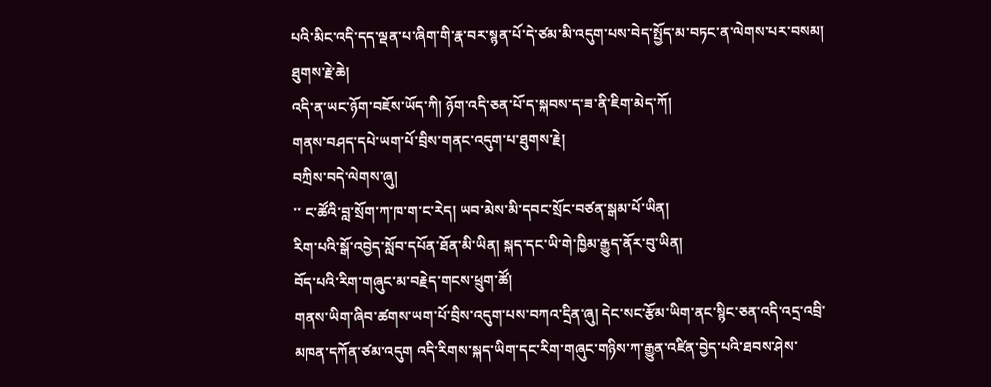པའི་མིང་འདི་དད་ལྡན་པ་ཞིག་གི་རྣ་བར་སྙན་པོ་དེ་ཙམ་མི་འདུག་པས་བེད་སྤྱོད་མ་བཏང་ན་ལེགས་པར་བསམ། ཐུགས་རྗེ་ཆེ།
འདི་ན་ཡང་ཉོག་བཇོས་ཡོད་ཀི། ཉོག་འདི་ཅན་པོ་ད་སྐབས་ད་ཟ་ནི་ཇིག་མེད་ཀོ།
གནས་བཤད་དཔེ་ཡག་པོ་བྲིས་གནང་འདུག་པ་ཐུགས་རྗེ།
བཀྲིས་བདེ་ལེགས་ཞུ།
་་ ང་ཚོའི་བླ་སྲོག་ཀ་ཁ་ག་ང་རེད། ཡབ་མེས་མི་དབང་སྲོང་བཙན་སྒམ་པོ་ཡིན།
རིག་པའི་སྒོ་འབྱེད་སློབ་དཔོན་ཐོན་མི་ཡིན། སྐད་དང་ཡི་གེ་ཁྱིམ་རྒྱུད་ནོར་བུ་ཡིན།
བོད་པའི་རིག་གཞུང་མ་བརྗེད་གངས་ཕྲུག་ཚོ།
གནས་ཡིག་ཞིབ་ཚགས་ཡག་པོ་བྲིས་འདུག་པས་བཀའ་དྲིན་ཞུ། དེང་སང་རྩོམ་ཡིག་ནང་སྙིང་ཅན་འདི་འདྲ་འབྲི་མཁན་དཀོན་ཙམ་འདུག འདི་རིགས་སྐད་ཡིག་དང་རིག་གཞུང་གཉིས་ཀ་རྒྱུན་འཛིན་བྱེད་པའི་ཐབས་ཤེས་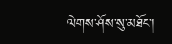ལེགས་ཤོས་སུ་མཐོང་།